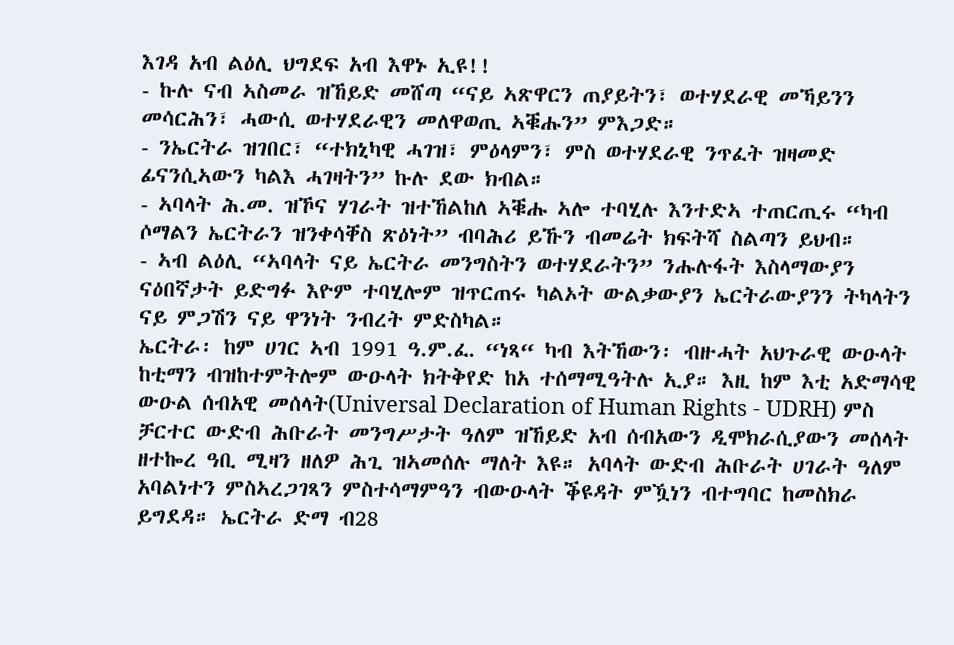እገዳ አብ ልዕሊ ህግደፍ አብ እዋኑ ኢዩ!!
- ኩሉ ናብ ኣስመራ ዝኸይድ መሸጣ “ናይ ኣጽዋርን ጠያይትን፣ ወተሃደራዊ መኻይንን መሳርሕን፣ ሓውሲ ወተሃደራዊን መለዋወጢ ኣቑሑን” ምእጋድ።
- ንኤርትራ ዝገበር፣ “ተክኒካዊ ሓገዝ፣ ምዕላምን፣ ምስ ወተሃደራዊ ንጥፈት ዝዛመድ ፊናንሲኣውን ካልእ ሓገዛትን” ኩሉ ደው ክብል።
- ኣባላት ሕ.መ. ዝኾና ሃገራት ዝተኸልከለ ኣቑሑ ኣሎ ተባሂሉ እንተድኣ ተጠርጢሩ “ካብ ሶማልን ኤርትራን ዝንቀሳቐስ ጽዕነት” ብባሕሪ ይኹን ብመሬት ክፍትሻ ስልጣን ይህብ።
- ኣብ ልዕሊ “ኣባላት ናይ ኤርትራ መንግስትን ወተሃደራትን” ንሑሉፋት እስላማውያን ናዕበኛታት ይድግፉ እዮም ተባሂሎም ዝጥርጠሩ ካልኦት ውልቃውያን ኤርትራውያንን ትካላትን ናይ ምጋሽን ናይ ዋንነት ንብረት ምድስካል።
ኤርትራ፡ ከም ሀገር ኣብ 1991 ዓ.ም.ፈ. “ነጻ“ ካብ እትኸውን፡ ብዙሓት አህጉራዊ ውዑላት ከቲማን ብዝከተምትሎም ውዑላት ክትቅየድ ከአ ተሰማሚዓትሉ ኢያ። እዚ ከም እቲ አድማሳዊ ውዑል ሰብአዊ መሰላት(Universal Declaration of Human Rights - UDRH) ምስ ቻርተር ውድብ ሕቡራት መንግሥታት ዓለም ዝኸይድ አብ ሰብአውን ዲሞክራሲያውን መሰላት ዘተኰረ ዓቢ ሚዛን ዘለዎ ሕጊ ዝኣመሰሉ ማለት እዩ። አባላት ውድብ ሕቡራት ሀገራት ዓለም አባልነተን ምስኣረጋገጻን ምስተሳማምዓን ብውዑላት ቕዩዳት ምዃነን ብተግባር ከመስክራ ይግደዳ። ኤርትራ ድማ ብ28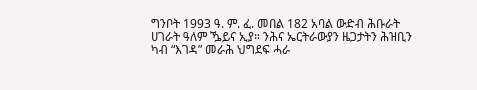ግንቦት 1993 ዓ. ም. ፈ. መበል 182 አባል ውድብ ሕቡራት ሀገራት ዓለም ዄይና ኢያ። ንሕና ኤርትራውያን ዜጋታትን ሕዝቢን ካብ “እገዳ” መራሕ ህግደፍ ሓራ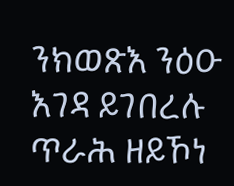ንክወጽእ ንዕዑ እገዳ ይገበረሉ ጥራሕ ዘይኾነ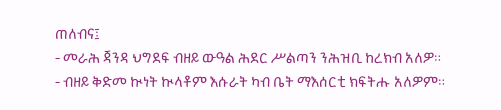ጠለብና፤
- መራሕ ጃንዳ ህግደፍ ብዘይ ውዓል ሕደር ሥልጣን ንሕዝቢ ከረክብ አለዎ።
- ብዘይ ቅድመ ኲነት ኲላቶም እሱራት ካብ ቤት ማእሰርቲ ክፍትሑ አለዎም።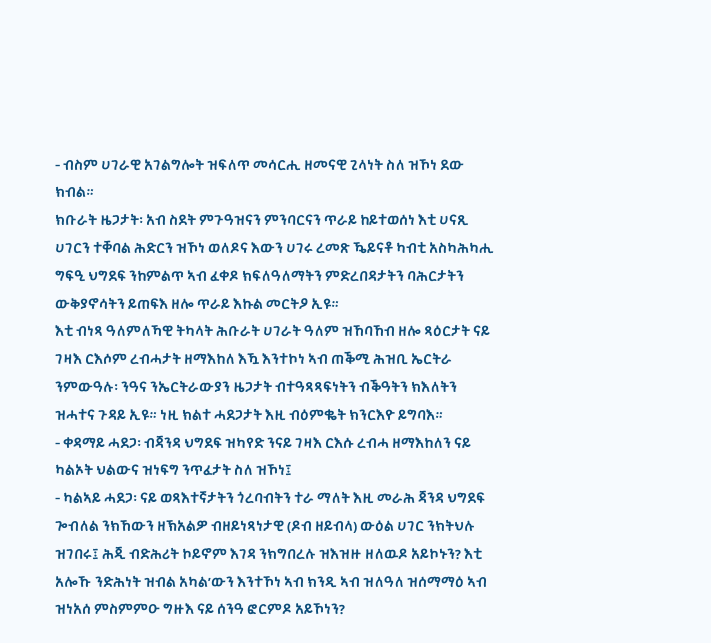- ብስም ሀገራዊ አገልግሎት ዝፍለጥ መሳርሒ ዘመናዊ ጊላነት ስለ ዝኾነ ደው ክብል።
ክቡራት ዜጋታት፡ አብ ስደት ምጉዓዝናን ምንባርናን ጥራይ ከይተወሰነ እቲ ሀናጺ ሀገርን ተቐባል ሕድርን ዝኾነ ወለዶና እውን ሀገሩ ረመጽ ዄይናቶ ካብቲ አስካሕካሒ ግፍዒ ህግደፍ ንከምልጥ ኣብ ፈቀዶ ክፍለዓለማትን ምድረበዳታትን ባሕርታትን ውቅያኖሳትን ይጠፍእ ዘሎ ጥራይ እኩል መርትዖ ኢዩ።
እቲ ብነጻ ዓለምለኻዊ ትካላት ሕቡራት ሀገራት ዓለም ዝኸባኸብ ዘሎ ጻዕርታት ናይ ገዛእ ርእሶም ረብሓታት ዘማእከለ እዃ እንተኮነ ኣብ ጠቕሚ ሕዝቢ ኤርትራ ንምውዓሉ፡ ንዓና ንኤርትራውያን ዜጋታት ብተዓጻጻፍነትን ብቕዓትን ክእለትን ዝሓተና ጉዳይ ኢዩ። ነዚ ክልተ ሓደጋታት እዚ ብዕምቈት ክንርእዮ ይግባእ።
- ቀዳማይ ሓደጋ፡ ብጃንዳ ህግደፍ ዝካየድ ንናይ ገዛእ ርእሱ ረብሓ ዘማእከለን ናይ ካልኦት ህልውና ዝነፍግ ንጥፈታት ስለ ዝኾነ፤
- ካልኣይ ሓደጋ፡ ናይ ወጻእተኛታትን ጎረባብትን ተራ ማለት እዚ መራሕ ጃንዳ ህግደፍ ጐብለል ንክኸውን ዘኽአልዎ ብዘይነጻነታዊ (ዶብ ዘይብላ) ውዕል ሀገር ንክትህሉ ዝገበሩ፤ ሕጂ ብድሕሪት ኮይኖም እገዳ ንክግበረሉ ዝእዝዙ ዘለዉዶ አይኮኑን? እቲ አሎኹ ንድሕነት ዝብል አካል’ውን እንተኾነ ኣብ ክንዲ ኣብ ዝለዓለ ዝሰማማዕ ኣብ ዝነአሰ ምስምምዑ ግዙእ ናይ ሰንዓ ፎርምዶ አይኾነን?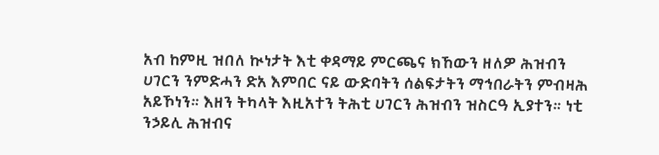አብ ከምዚ ዝበለ ኲነታት እቲ ቀዳማይ ምርጫና ክኸውን ዘለዎ ሕዝብን ሀገርን ንምድሓን ድአ እምበር ናይ ውድባትን ሰልፍታትን ማኅበራትን ምብዛሕ አይኾነን። እዘን ትካላት እዚአተን ትሕቲ ሀገርን ሕዝብን ዝስርዓ ኢያተን። ነቲ ንኃይሊ ሕዝብና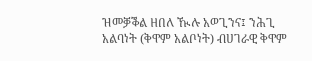ዝመቓቕል ዘበለ ዂሉ አወጊንና፤ ንሕጊ አልባነት (ቅዋም አልቦነት) ብሀገራዊ ቅዋም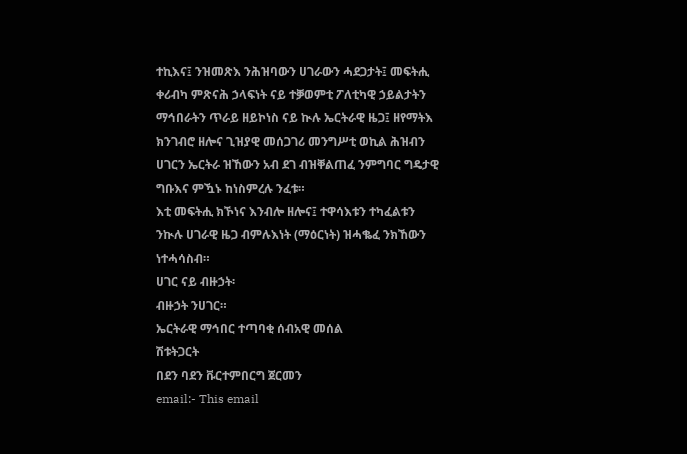ተኪእና፤ ንዝመጽእ ንሕዝባውን ሀገራውን ሓደጋታት፤ መፍትሒ ቀሪብካ ምጽናሕ ኃላፍነት ናይ ተቓወምቲ ፖለቲካዊ ኃይልታትን ማኅበራትን ጥራይ ዘይኮነስ ናይ ኲሉ ኤርትራዊ ዜጋ፤ ዘየማትእ ክንገብሮ ዘሎና ጊዝያዊ መሰጋገሪ መንግሥቲ ወኪል ሕዝብን ሀገርን ኤርትራ ዝኸውን አብ ደገ ብዝቐልጠፈ ንምግባር ግዴታዊ ግቡእና ምዃኑ ከነስምረሉ ንፈቱ።
እቲ መፍትሒ ክኾነና እንብሎ ዘሎና፤ ተዋሳእቱን ተካፈልቱን ንኲሉ ሀገራዊ ዜጋ ብምሉእነት (ማዕርነት) ዝሓቈፈ ንክኸውን ነተሓሳስብ።
ሀገር ናይ ብዙኃት፡
ብዙኃት ንሀገር።
ኤርትራዊ ማኅበር ተጣባቂ ሰብአዊ መሰል
ሽቱትጋርት
በደን ባደን ቩርተምበርግ ጀርመን
email:- This email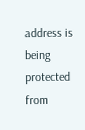address is being protected from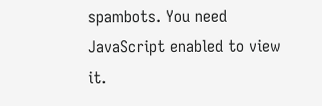spambots. You need JavaScript enabled to view it.